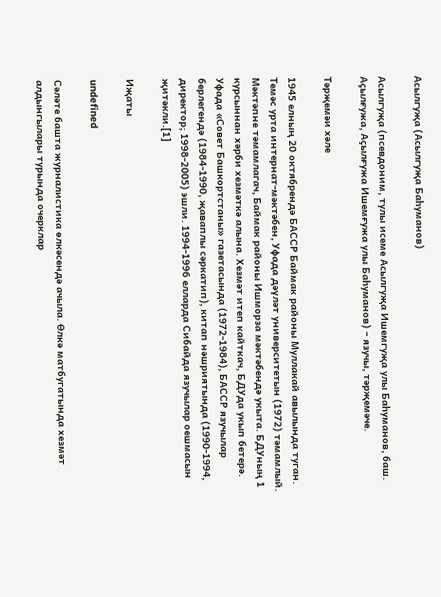Асылгуҗа (Асылгуҗа Баһуманов)

Асылгуҗа (псевдоним, тулы исеме Асылгуҗа Ишемгуҗа улы Баһуманов, баш. Аҫылғужа, Аҫылғужа Ишемғужа улы Баһуманов) – язучы, тәрҗемәче.

Тәрҗемәи хәле

1945 елның 20 октябрендә БАССР Баймак районы Муллакай авылында туган. Темәс урта интернат-мәктәбен, Уфада дәүләт университетын (1972) тәмамлый. Мәктәпне тәмамлагач, Баймак районы Ишморза мәктәбендә укыта. БДУның 1 курсыннан хәрби хезмәткә алына. Хезмәт итеп кайткач, БДУда укып бетерә. Уфада «Совет Башкортстаны» газетасында (1972-1984), БАССР язучылар берлегендә (1984-1990, җаваплы сәркатип), китап нәшриятында (1990-1994, директор; 1998-2005) эшли. 1994-1996 елларда Сибайда язучылар оешмасын җитәкли.[1]

Иҗаты

undefined

Сәләте башта журналистика өлкәсендә ачыла. Өлкә матбугатында хезмәт алдынгылары турында очерклар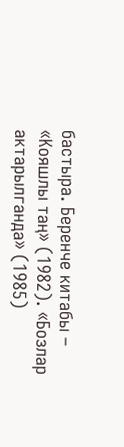бастыра. Беренче китабы – «Кояшлы таң» (1982). «Бозлар актарылганда» (1985)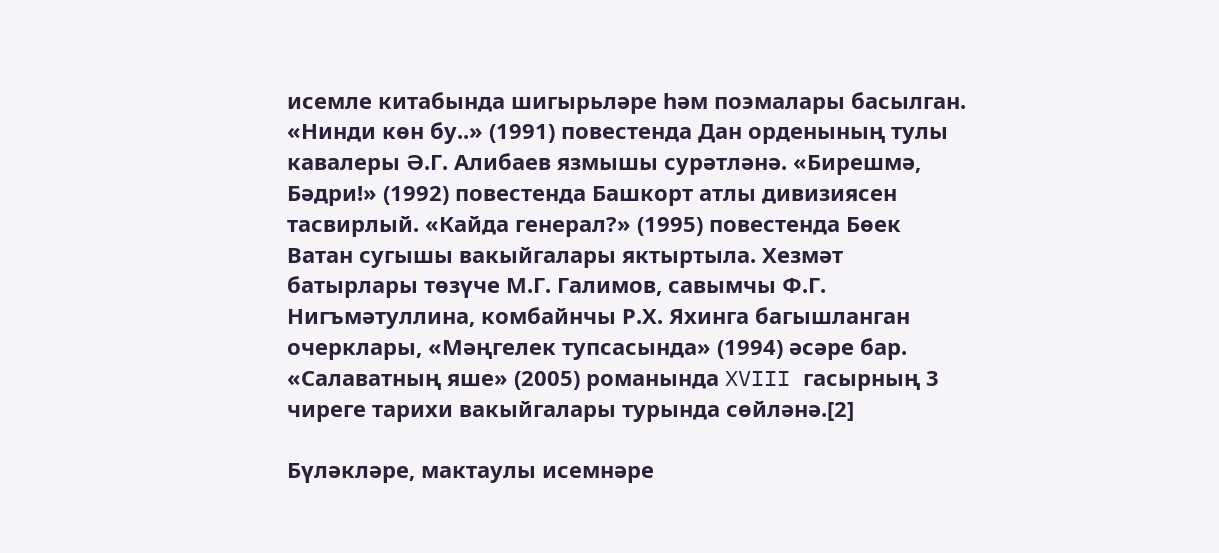исемле китабында шигырьләре һәм поэмалары басылган. «Нинди көн бу..» (1991) повестенда Дан орденының тулы кавалеры Ә.Г. Алибаев язмышы сурәтләнә. «Бирешмә, Бәдри!» (1992) повестенда Башкорт атлы дивизиясен тасвирлый. «Кайда генерал?» (1995) повестенда Бөек Ватан сугышы вакыйгалары яктыртыла. Хезмәт батырлары төзүче М.Г. Галимов, савымчы Ф.Г. Нигъмәтуллина, комбайнчы Р.Х. Яхинга багышланган очерклары, «Мәңгелек тупсасында» (1994) әсәре бар. «Салаватның яше» (2005) романында XVIII гасырның 3 чиреге тарихи вакыйгалары турында сөйләнә.[2]

Бүләкләре, мактаулы исемнәре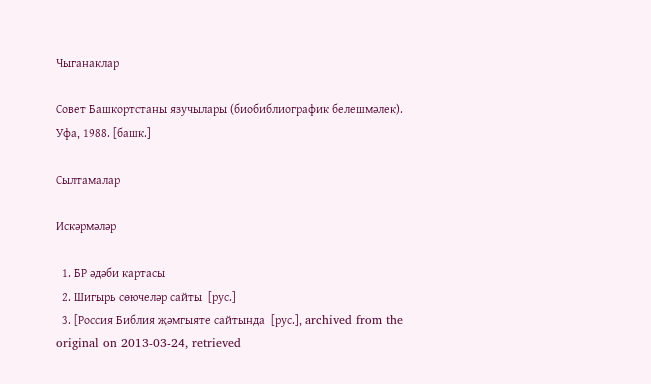Чыганаклар

Совет Башкортстаны язучылары (биобиблиографик белешмәлек). Уфа, 1988. [башк.]

Сылтамалар

Искәрмәләр

  1. БР әдәби картасы
  2. Шигырь сөючеләр сайты  [рус.]
  3. [Россия Библия җәмгыяте сайтында  [рус.], archived from the original on 2013-03-24, retrieved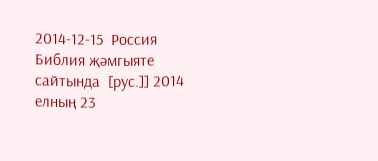2014-12-15  Россия Библия җәмгыяте сайтында  [рус.]] 2014 елның 23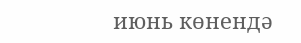июнь көнендә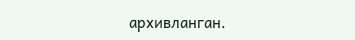архивланган.